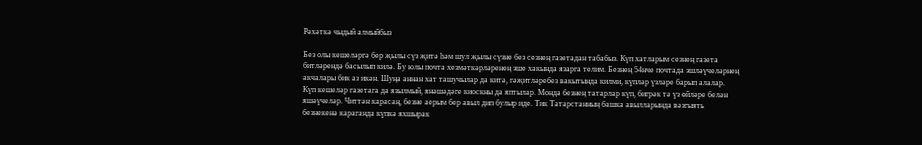Рәхәткә чыдый алмыйбыз

Без олы кешеләргә бер җылы сүз җитә һәм шул җылы сүзне без сезнең газетадан табабыз. Күп хатларым сезнең газета битләрендә басылып килә. Бу юлы почта хезмәткәрләренең эше хакында язарга телим. Безнең 54нче почтада эшләүчеләрнең акчалары бик аз икән. Шуңа аннан хат ташучылар да китә, гәҗитләребез вакытында килми, күпләр үзләре барып алалар. Күп кешеләр газетага да язылмый, янәшәдәге киоскны да яптылар. Монда безнең татарлар күп, бигрәк тә үз өйләре белән яшәүчеләр. Читтән карасаң, безне аерым бер авыл дип булыр иде. Тик Татарстанның башка авылларында вәзгыять безнекенә караганда күпкә яхшырак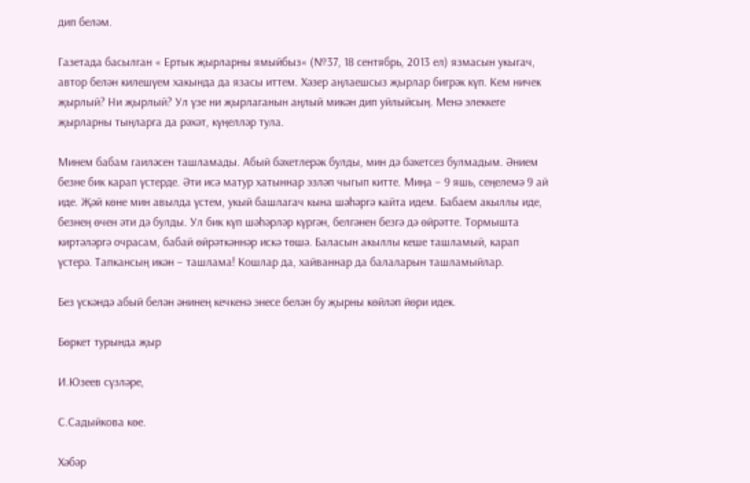дип беләм.

Газетада басылган « Ертык җырларны ямыйбыз« (№37, 18 сентябрь, 2013 ел) язмасын укыгач, автор белән килешүем хакында да язасы иттем. Хәзер аңлаешсыз җырлар бигрәк күп. Кем ничек җырлый? Ни җырлый? Ул үзе ни җырлаганын аңлый микән дип уйлыйсың. Менә элеккеге җырларны тыңларга да рәхәт, күңелләр тула.

Минем бабам гаиләсен ташламады. Абый бәхетлерәк булды, мин дә бәхетсез булмадым. Әнием безне бик карап үстерде. Әти исә матур хатыннар эзләп чыгып китте. Миңа – 9 яшь, сеңелемә 9 ай иде. Җәй көне мин авылда үстем, укый башлагач кына шәһәргә кайта идем. Бабаем акыллы иде, безнең өчен әти дә булды. Ул бик күп шәһәрләр күргән, белгәнен безгә дә өйрәтте. Тормышта киртәләргә очрасам, бабай өйрәткәннәр искә төшә. Баласын акыллы кеше ташламый, карап үстерә. Тапкансың икән – ташлама! Кошлар да, хайваннар да балаларын ташламыйлар.

Без үскәндә абый белән әнинең кечкенә энесе белән бу җырны көйләп йөри идек.

Бөркет турында җыр

И.Юзеев сүзләре,

С.Садыйкова көе.

Хәбәр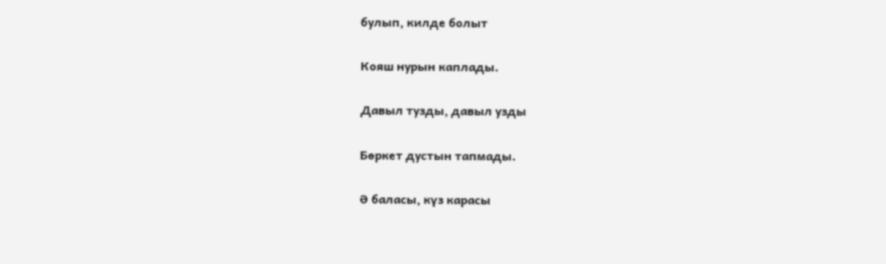булып, килде болыт

Кояш нурын каплады.

Давыл тузды, давыл узды

Бөркет дустын тапмады.

Ә баласы, күз карасы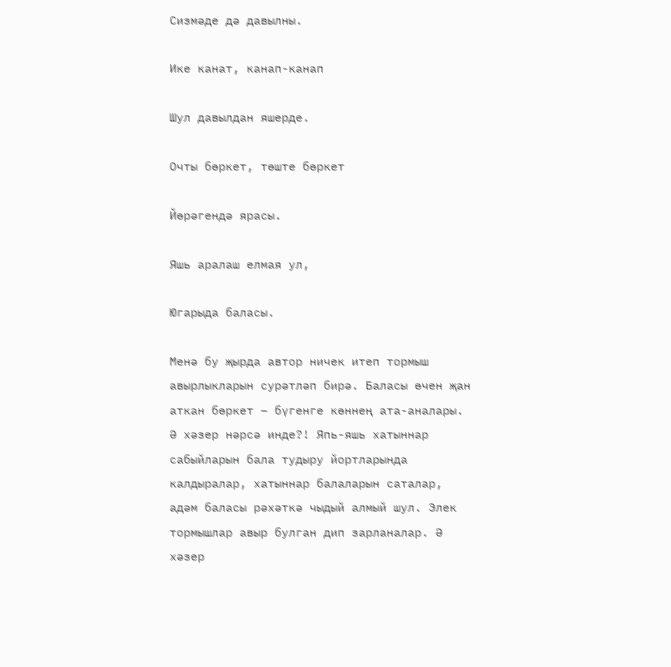Сизмәде дә давылны.

Ике канат, канап-канап

Шул давылдан яшерде.

Очты бөркет, төште бөркет

Йөрәгендә ярасы.

Яшь аралаш елмая ул,

Югарыда баласы.

Менә бу җырда автор ничек итеп тормыш авырлыкларын сурәтләп бирә. Баласы өчен җан аткан бөркет – бүгенге көннең ата-аналары. Ә хәзер нәрсә инде?! Япь-яшь хатыннар сабыйларын бала тудыру йортларында калдыралар, хатыннар балаларын саталар, адәм баласы рәхәткә чыдый алмый шул. Элек тормышлар авыр булган дип зарланалар. Ә хәзер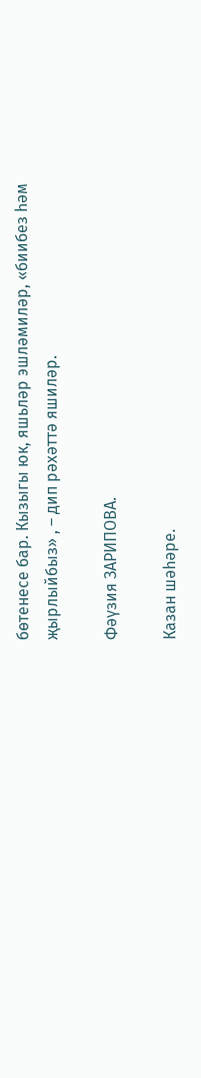бөтенесе бар. Кызыгы юк, яшьләр эшләмиләр, «биибез һәм җырлыйбыз» , – дип рәхәттә яшиләр.

Фәүзия ЗАРИПОВА.

Казан шәһәре.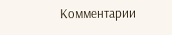Комментарии